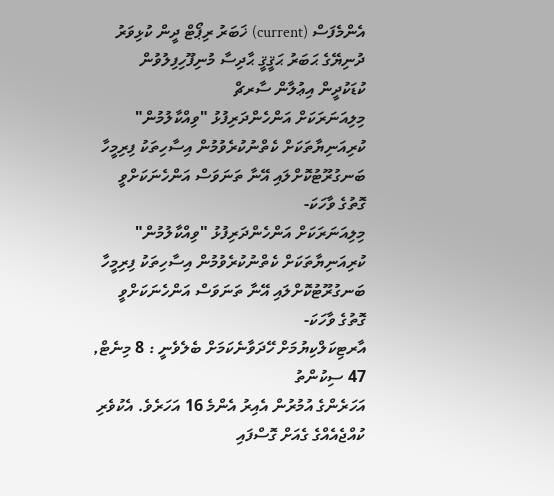އެންމެފަސް (current) ޚަބަރު ރިޕޯޓް ދީން ކުޅިވަރު ދުނިޔޭގެ ޙަބަރު ޙަޤީޤީ ޙާދިސާ މުނިފޫހިފިލުވުން ކުޑަކުދީން އިޢުލާން ސާރޗް
މިލިއަނަރަކަށް އަންހެންދަރިފުޅު "ވިއްކާލުމުން" ކުރިއަނިޔާތަކަށް ކެތްނުކުރެވުމުން އިސާހިތަކު ފިރިމީހާ ބަނގުރޫޓުކޮށްލައި އޭނާ ތަނަވަސް އަންހެނަކަށްވީ ގޮތުގެ ވާހަކަ-
މިލިއަނަރަކަށް އަންހެންދަރިފުޅު "ވިއްކާލުމުން" ކުރިއަނިޔާތަކަށް ކެތްނުކުރެވުމުން އިސާހިތަކު ފިރިމީހާ ބަނގުރޫޓުކޮށްލައި އޭނާ ތަނަވަސް އަންހެނަކަށްވީ ގޮތުގެ ވާހަކަ-
އާރޓިކަލްކިޔުމަށް ހޭދަވާނެކަމަށް ބެލެވެނީ : 8 މިނެޓް, 47 ސިކުންތު
އަހަރެންގެ އުމުރުން އެއިރު އެންމެ 16 އަހަރެވެ. އެކުވެރި ކުއްޖެއެއްގެ ގެއަށް ގޮސްފައި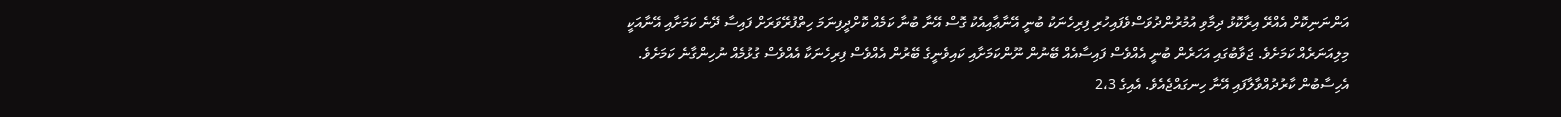އަންނަނިކޮށް އެއްރޭ އިރާކޮޅު ދިމާވި އުމުރުންދުވަސްވެފައިހުރި ފިރިހެނަކު ބުނީ އޭނާޢާއިއެކު ގޮސް އޭނާ ބުނާ ކަމެއް ކޮށްދީފިނަމަ ހިތްފުރޭވަރަށް ފައިސާ ދޭނެ ކަމަށާއި އޭނާއަކީ މިލިއަނަރެއް ކަމަށެވެ. ޖަވާބުގައި އަހަރެން ބުނީ އެއްވެސް ފައިސާއެއް ބޭނުން ނޫންކަމަށާއި ކައިވެނީގެ ބޭރުން އެއްވެސް ފިރިހެނަކާ އެއްވެސް ގުޅުމެއް ނުހިންގާނެ ކަމަށެވެ.
އެހިސާބުން ކާރުދުއްވާލާފައި އޭނާ ހިނގައްޖެއެވެ. އެއިގެ 2،3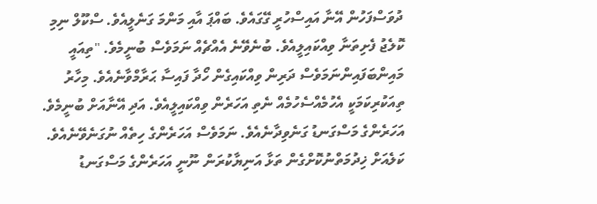ދުވަސްފަހުން އޭނާ އައިސްހުރީ ގޭގައެވެ. ބައްޕަ އާއި މަންމަ ގަނެލީއެވެ. ސްކޫލް ނިމި ކޮލެޖު ފެށިތަނާ ވިއްކައިލީއެވެ. ބުނެވޭނެ އެއްޗެއް ނަމަވެސް ބުނީމެވެ. "ތިއައީ މައިންބަފައިންނަމަވެސް ދަރިން ވިއްކައިގެން ހޯދާ ފައިސާ ޙަރާމްވާނެއެވެ. މިހާރު ތިއަކުރިކަމަކީ އެހުމެއްސެހުމެއް ނެތި އަހަރެން ވިއްކައިލީއެވެ. އަދި އޭނާއަށް ބުނީމެވެ. އަހަރެންގެ މަސްގަނޑު ގަނެވިދާނެއެވެ. ނަމަވެސް އަހަރެންގެ ހިތެއް ނުގަނެވޭނެއެވެ. ކަލެއަށް ޚިދުމަތްނުކޮށްގެން ތަޅާ އަނިޔާކުރަން ނޫނީ އަހަރެންގެ މަސްގަނޑު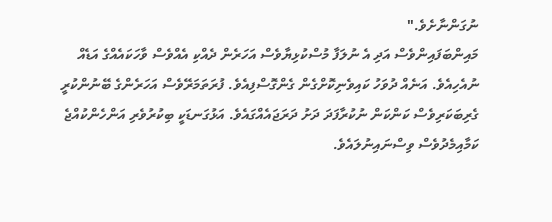ނުގަންނާށެވެ."
މައިންބަފައިންވެސް އަދި އެ ނުލަފާ މުސްކުޅިޔާވެސް އަހަރެން ދެއްކި އެއްވެސް ވާހަކައެއްގެ އަޑެއް ނުއެހިއެވެ. އަނެއް ދުވަހު ކައިވެނިކޮށްގެން ގެންގޮސްފިއެވެ. ފުރަތަމަރޭވެސް އަހަރެންގެ ބޭނުންކުރީ ގެރިބަކަރިވެސް ކަންކަން ނުކުރާފަދަ ދަށު ދަރަޖައެއްގައެވެ. އަޅުގަނޑަކީ ބިކުރުވެރި އަންހެންކުއްޖެ ކަމާއިމެދުވެސް ވިސްނައިނުލައެވެ.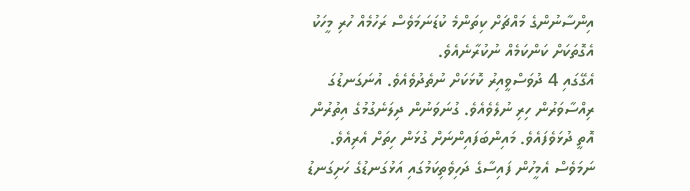އިންސާނުންގެ މައްޗަށް ކިތަންމެ ކުޑަނަމަވެސް ރަހުމެއް ހުރި މީހަކު އެގޮތަކަށް ކަންކަމެއް ނުކުރާނެއެވެ.
އެގޭގައި 4 ދުވަސްވީއިރު ކޮޅަކަށް ނުތެދުވެއެވެ. އުނަގަނޑުގަ ރިއްސާވަރުން ހިރި ނުލެވެއެވެ. ގުނަވަނުން ދިލަނެގުމުގެ އިތުރުން އޮތީ ދުޅަވެފައެވެ. މައިންބަފައިންނަށް ގުޅަން ހިތަށް އެރިއެވެ. ނަމަވެސް އެމީހުން ފައިސާގެ ދަހިވެތިކަމުގައި އަޅުގަނޑުގެ ހަށިގަނޑު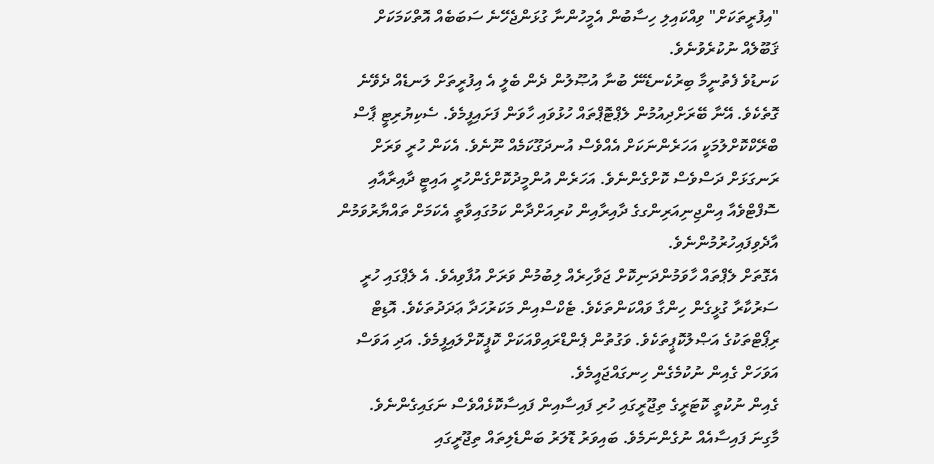"އިފުރީތަކަށް" ވިއްކައިލި ހިސާބުން އެމީހުންނާ ގުޅަންޖެހޭނެ ސަބަބެއް އޮތްކަމަކަށް ޤަބޫލެއް ނުކުރެވުނެވެ.
ކަނޑުވެ ފެތުނީމާ ބިރުކެނޑޭނޭ ބުނާ އުޞޫލުން ދެން ބެލީ އެ އިފުރީތަށް ލަނޑެއް ދެވޭނެ ގޮތެކެވެ. އޭނާ ބޭރަށްދިއުމުން ލެޕްޓޮޕްތައް ހުޅުވައި ހާވަން ފަށައިފީމެވެ. ސެކިޔުރިޓީ ޕާސް ބްރޭކްކޮށްލުމަކީ އަހަރެންނަކަށް އެއްވެސް އުނދަގޫކަމެއް ނޫނެވެ. އެކަން ހުރީ ވަރަށް ރަނގަޅަށް ދަސްވެސް ކޮށްގެންނެވެ. އަހަރެން އުންމީދުކޮށްގެންހުރީ އައިޓީ ދާއިރާއާއި ސޮފްޓްވެއާ އިންޖިނިއަރިންގގެ ދާއިރާއިން ކުރިއަށްދާން ކަމުގައިވާތީ އެކަމަށް ތައްޔާރުވަމުން އާދެވިފައިހުރުމުންނެވެ.
އެގޮތަށް ލެޕްތައް ހާވަމުންދަނިކޮށް ޖަވާހިރެއް ލިބުމުން ވަރަށް އުފާވިއެވެ. އެ ލެޕްގައި ހުރީ ސަރުކާރާ ގުޅީގެން ހިންގާ ވައްކަންތަކެވެ. ޓެކްސްއިން މަކަރުހަދާ ޢަދަދުތަކެވެ. އޮޑިޓް ރިޕޯޓްތަކުގެ އަޞްލުކޮޕީތަކެވެ. ވަގުތުން ޕެންޑްރައިވްއަކަށް ކޮޕީކޮށްލައިފީމެވެ. އަދި އަވަސް އަވަހަށް ގެއިން ނުކުމެގެން ހިނގައްޖައީމެވެ.
ގެއިން ނުކުތީ ކޮޓަރީގެ ތިޖޫރީގައި ހުރި ފައިސާއިން ފައިސާކޮޅެއްވެސް ނަގައިގެންނެވެ. މާގިނަ ފައިސާއެއް ނުގެންނަމެވެ. ބައިވަރު ޑޮލަރު ބަންޑެލިތައް ތިޖޫރީގައި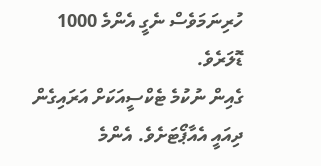ހުރިނަމަވެސް ނެގީ އެންމެ 1000 ޑޮލަރެވެ.
ގެއިން ނުކުމެ ޓެކްސީއަކަށް އަރައިގެން ދިއައީ އެއާޕޯޓަށެވެ. އެންމެ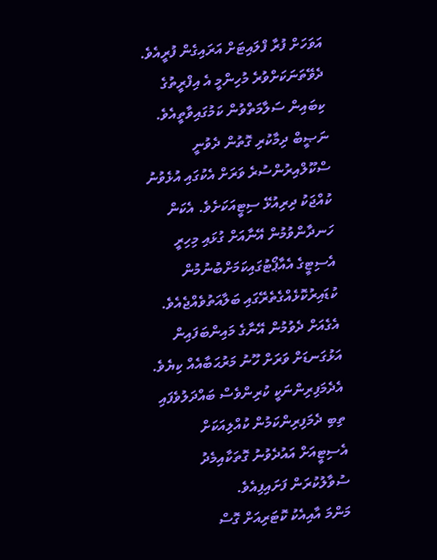އަވަހަށް ފުރާ ފްލައިޓަށް އަރައިގެން ފުރީއެވެ. ދެވޭތަނަކަށްވުރެ މުހިންމީ އެ އިފްރީތުގެ ކިބައިން ސަލާމަތްވުން ކަމުގައިވާތީއެވެ.
ނަޞީބް ދިމާކުރި ގޮތުން ދެވުނީ ސްކޫލްއިރުންސުރެ ވަރަށް އެކުގައި އުޅެވުނު ކުއްޖަކު ދިރިއުޅޭ ސިޓީއަކަށެވެ. އެކަން ހަނދާންވުމުން އޭނާއަށް ގުޅައި މިހިރީ އެސިޓީގެ އެއާޕޯޓުގައިކަމަށްބުނުމުން ކުޑައިރުކޮޅެއްގެތެރޭގައި ބަލާއަތުވެއްޖެއެވެ.
އެގެއަށް ދެވުމުން އޭނާގެ މައިންބަފައިން އަޅުގަނޑަށް ވަރަށް ހޫނު މަރުޙަބާއެއް ކިޔެވެ. އެދެމަފިރިންނަކީ ކުރިންވެސް ބައްދަލުވެފައި ތިބި ދެމަފިރިންކަމުން ކުއްލިއަކަށް އެސިޓީއަށް އައުދެވުނު ގޮތަކާއިމެދު ސުވާލުކުރަން ފަށައިފިއެވެ.
މަންމަ އާއިއެކު ކޮޓަރިއަށް ގޮސް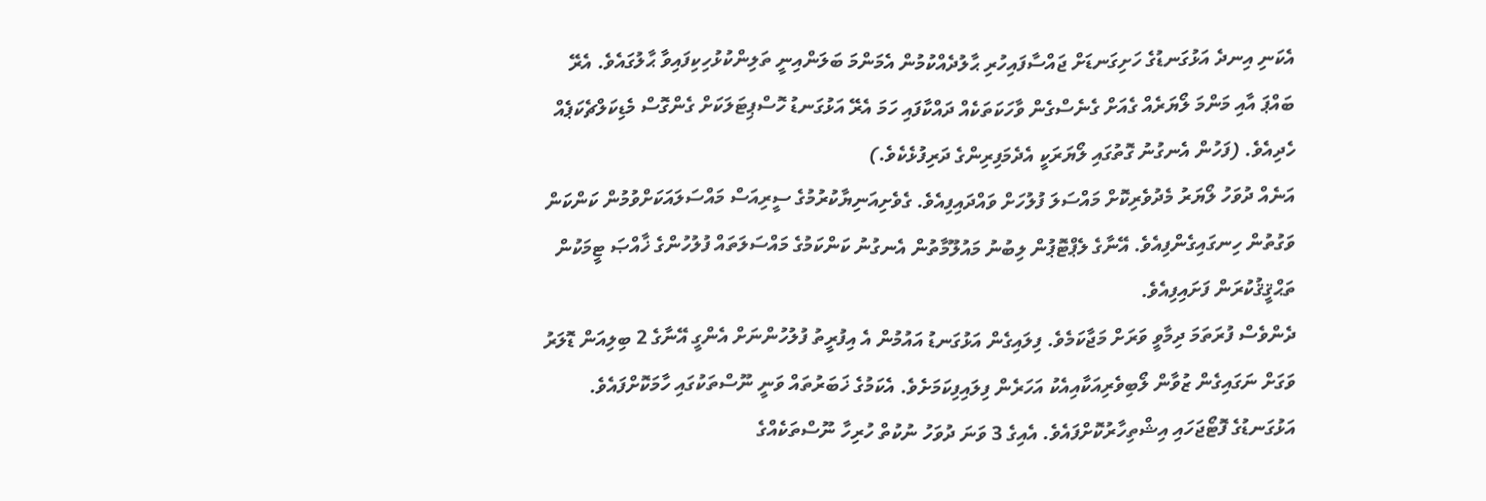އެކަނި އިނދެ އަޅުގަނޑުގެ ހަށިގަނޑަށް ޖައްސާފައިހުރި ޙާލުދެއްކުމުން އެމަންމަ ބަލަންއިނީ ތަލިންކުޅުހިކިފައިވާ ޙާލުގައެވެ. އެރޭ ބައްޕަ އާއި މަންމަ ލޯޔަރެއް ގެއަށް ގެނެސްގެން ވާހަކަތަކެއް ދައްކާފައި ހަމަ އެރޭ އަޅުގަނޑު ހޮސްޕިޓަލަކަށް ގެންގޮސް މެޑިކަލްޗެކަޕެއް ހެދިއެވެ. (ފަހުން އެނގުނު ގޮތުގައި ލޯޔަރަކީ އެދެމަފިރިންގެ ދަރިފުޅެކެވެ.)
އަނެއް ދުވަހު ލޯޔަރު މެދުވެރިކޮށް މައްސަލަ ފުލުހަށް ވައްދައިފިއެވެ. ގެވެށިއަނިޔާކުރުމުގެ ސީރިއަސް މައްސަލައަކަށްވުމުން ކަންކަން ވަގުތުން ހިނގައިގެންފިއެވެ. އޭނާގެ ލެޕްޓޮޕުން ލިބުނު މައުލޫމާތުން އެނގުނު ކަންކަމުގެ މައްސަލަތައް ފުލުހުންގެ ޚާއްޞަ ޓީމަކުން ތަޙްޤީޤުކުރަން ފަށައިފިއެވެ.
ދެންވެސް ފުރަތަމަ ދިމާވީ ވަރަށް މަޖާކަމެވެ. ފިލައިގެން އަޅުގަނޑު އައުމުން އެ އިފުރީތު ފުލުހުންނަށް އެންގީ އޭނާގެ 2 ބިލިއަން ޑޮލަރު ވަގަށް ނަގައިގެން ޒުވާން ލޯބިވެރިއަކާއިއެކު އަހަރެން ފިލައިފިކަމަށެވެ. އެކަމުގެ ޚަބަރުތައް ވަނީ ނޫސްތަކުގައި ހާމަކޮށްފައެވެ. އަޅުގަނޑުގެ ފޮޓޯޖަހައި އިޝްތިހާރުކޮށްފައެވެ. އެއިގެ 3 ވަނަ ދުވަހު ނުކުތް ހުރިހާ ނޫސްތަކެއްގެ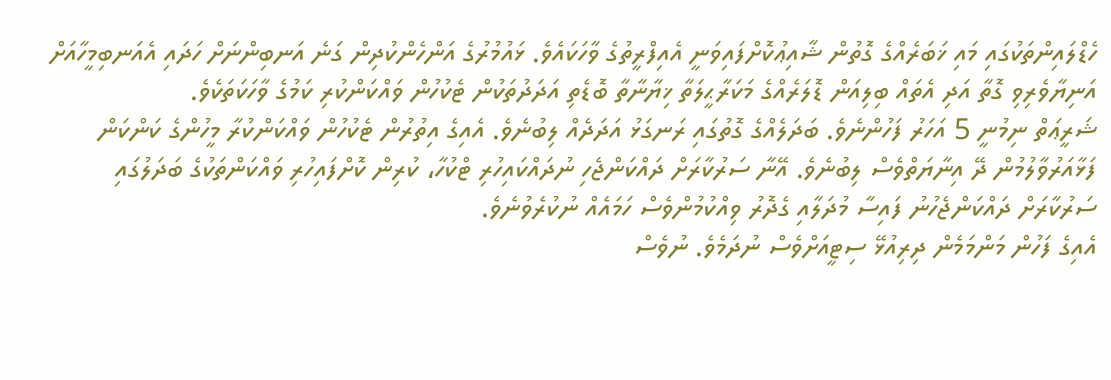ހެޑްލައިންތަކުގައި މައި ޚަބަރެއްގެ ގޮތުން ޝާއިޢުކޮށްފައިވަނީ އެއިފްރީތުގެ ވާހަކައެވެ. ޅައުމުރުގެ އަންހެންކުދިން ގަނެ އަނބިންނަށް ހަދައި އެއަނބިމީހާއަށް އަނިޔާވެރިވި ގޮތާ އަދި އެތައް ބިލިއަން ޑޮލަރެއްގެ މަކަރާޙީލަތާ ޚިޔާނާތާ ބޮޑެތި އަދަދުތަކުން ޓެކުހުން ވައްކަންކުރި ކަމުގެ ވާހަކަތަކެވެ.
ޝަރީޢަތް ނިމުނީ 5 އަހަރު ފަހުންނެވެ. ބަދަލެއްގެ ގޮތުގައި ރަނގަޅު އަދަދެއް ލިބުނެވެ. އެއިގެ އިތުރުން ޓެކުހުން ވައްކަންކުރާ މީހުންގެ ކަންކަން ފަޅާއަރުވާލުމުން ދޭ އިނާޔަތްވެސް ލިބުނެވެ. އޭނާ ސަރުކާރަށް ދައްކަންޖެހި ނުދައްކައިހުރި ޓްކުހާ، ކުރިން ކޮށްފައިހުރި ވައްކަންތަކުގެ ބަދަލުގައި ސަރުކާރަށް ދައްކަންޖެހުނު ފައިސާ މުދަލާއި ގެދޮރު ވިއްކުމުންވެސް ހަމައެއް ނުކުރެވުނެވެ.
އެއިގެ ފަހުން މަންމަމެން ދިރިއުޅޭ ސިޓީއަށްވެސް ނުދަމެވެ. ނުވެސް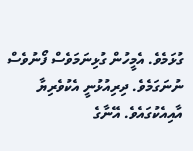ގުޅަމެވެ. އެމީހުން ގުޅިނަމަވެސް ފޯނުވެސް ނުނަގަމެވެ. ދިރިއުޅުނީ އެކުވެރިޔާ އާއިއެކުގައެވެ. އޭނާގެ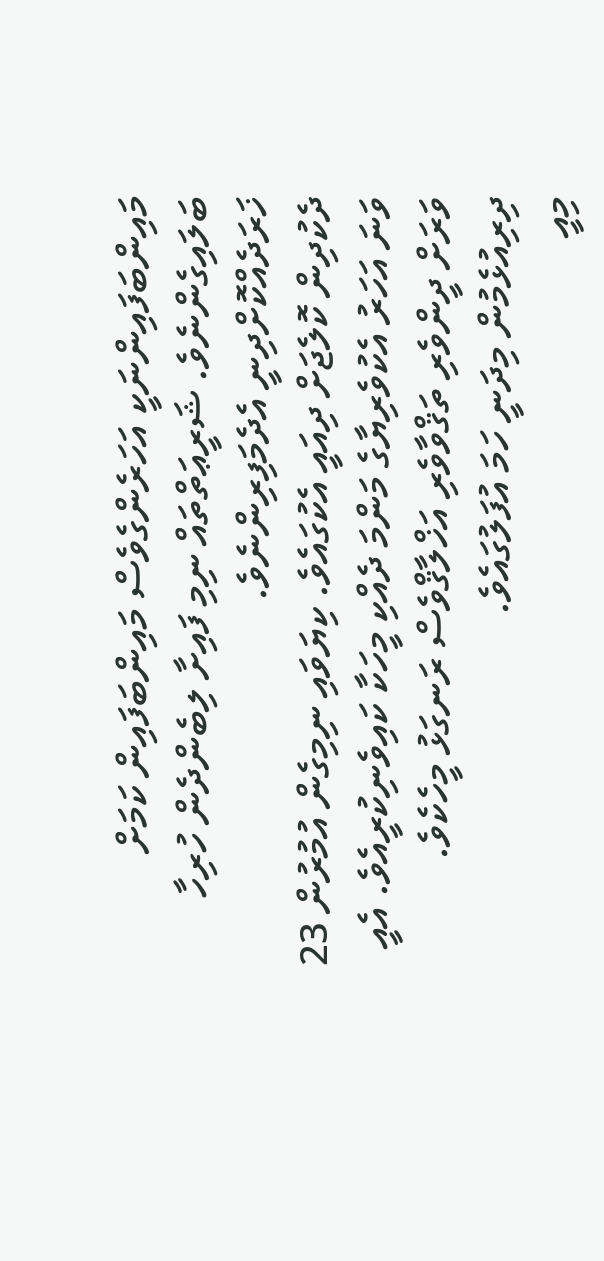މައިންބަފައިންނަކީ އަހަރެންގެވެސް މައިންބަފައިން ކަމަށް ބަލައިގެންނެވެ. ޝަރީޢަތްތައް ނިމި ފައިށާ ލިބެންދެން ހުރިހާ ޚަރަދެއްކޮށްދިނީ އެދެމަފިރިންނެވެ.
ދެކުދިން ކޮލެޖަށް ދިއައީ އެކުގައެވެ. ކިޔަވައި ނިމިގެން އުމުރުން 23 ވަނަ އަހަރު އެކުވެރިޔާގެ މަންމަ ދެއްކި މީހަކާ ކައިވެނިކުރީއެވެ. އެއީ ވަރަށް ދީންވެރި ތަޤްވާވެރި އަޚްލާޤްވެސް ރަނގަޅު މީހެކެވެ. ދިރިއުޅެމުން މިދަނީ ހަމަ އުފަލުގައެވެ.
މިއީ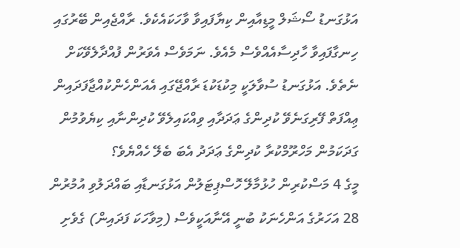އަޅުގަނޑު ސޯޝަލް މީޑިއާއިން ކިޔާފައިވާ ވާހަކައެކެވެ. ރާއްޖެއިން ބޭރުގައި ހިނގާފައިވާ ހާދިސާއެއްވެސް މެއެވެ. ނަމަވެސް އެވަރުން ފުއްދާލެވޭކަށް ނެތެވެ. އަޅުގަނޑު ސުވާލަކީ މިކުޑަކުޑަ ރާއްޖޭގައި އެއަންހެންކުއްޖާފަދައިން ޢިއްފަތް ފޭރިގަނެވޭ ކުދިންގެ ޢަދަދާއި ވިއްކައިލެވޭ ކުދިންނާއި ކިޔެވުމުން ގަދަކަމުން މަހްރޫމްކުރާ ކުދިންގެ ޢަދަދު އެބަ ބެލޭ ހެއްޔެވެ؟
މީގެ 4 މަސްކުރިން ހުޅުމާލޭ ހޮސްޕިޓަލުން އަޅުގަނޑާއި ބައްދަލުވި އުމުރުން 28 އަހަރުގެ އަންހެނަކު ބުނީ އޭނާއަކީވެސް (މިވާހަކަ ފަދައިން) ގެވެށި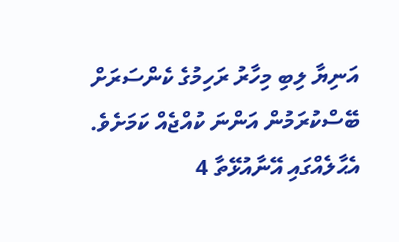އަނިޔާ ލިބި މިހާރު ރަހިމުގެ ކެންސަރަށް ބޭސްކުރަމުން އަންނަ ކުއްޖެއް ކަމަށެވެ. އެޙާލެއްގައި އޭނާއުޅޭތާ 4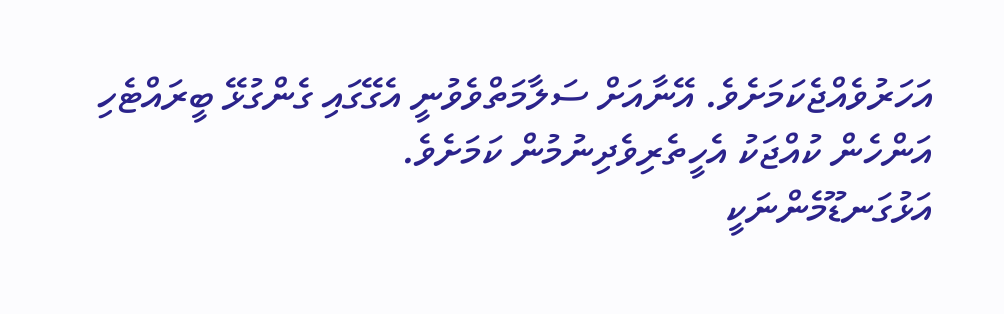އަހަރުވެއްޖެކަމަށެވެ. އޭނާއަށް ސަލާމަތްވެވުނީ އެގޭގައި ގެންގުޅޭ ބީރައްޓެހި އަންހެން ކުއްޖަކު އެހީތެރިވެދިނުމުން ކަމަށެވެ.
އަޅުގަނޑޫމެންނަކީ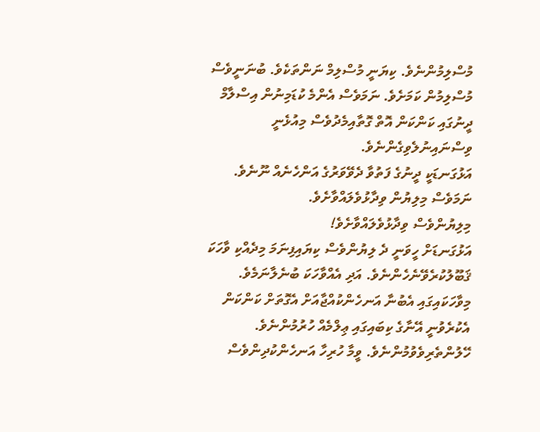މުސްލިމުންނެވެ. ކިޔަނީ މުސްލިމް ނަންތަކެވެ. ބުނަނީވެސް މުސްލިމުން ކަމަށެވެ. ނަމަވެސް އެންމެ ކުޑަމިނުން އިސްލާމް ދީނުގައި ކަންކަން އޮތް ގޮތާއިމެދުވެސް މިއުޅެނީ ވިސްނައިނުލެވިގެންނެވެ.
އަޅުގަނޑަކީ ދީނުގެ ފަތުވާ ދެވޭވަރުގެ އަންހެނެއް ނޫނެވެ. ނަމަވެސް މިލިޔުން ވިދާޅުވެލައްވާށެވެ.
މިލިޔުންވެސް ވިދާޅުވެލައްވާށެވެ!
އަޅުގަނޑަށް ހީވަނީ ދެ ލިޔުންވެސް ކިޔައިފިނަމަ މިދެއްކި ވާހަކަ ޤަބޫލުކުރެވޭނެހެންނެވެ. އަދި އެއްވާހަކަ ބުނެލާނަމެވެ. މިވާހަކައިގައި އެބުނާ އަނހެންކުއްޖާއަށް އެގޮތަށް ކަންކަން އެކުރެވުނީ އޭނާގެ ކިބައިގައި ޢިލްމެއް ހުރުމުންނެވެ. ހޭލުންތެރިވެވުމުންނެވެ. ވީމާ ހުރިހާ އަނހެންކުދިންވެސް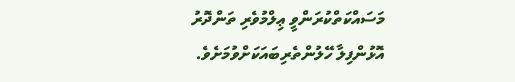މަސައްކަތްކުރަންވީ ޢިލްމުވެރި ތަންދޮރު އޮޅުންފިލާ ހޭލުންތެރިބައަކަށްވުމަށެވެ.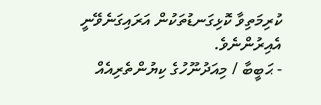ކުރިމަތިވާ ކޮޅިގަނޑުތަކުން އަރައިގަނެވޭނީ އެއިރުންނެވެ.
- ޙަބީބާ / މިއަދުނޫހުގެ ކިޔުންތެރިއެއް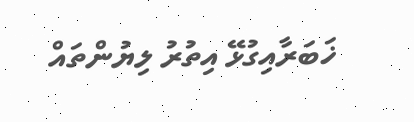ޚަބަރާއިގުޅޭ އިތުރު ލިޔުންތައް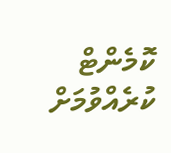ކޮމެންޓް ކުރެއްވުމަށް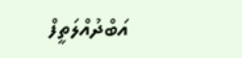އަބްދުއްލަތީފް